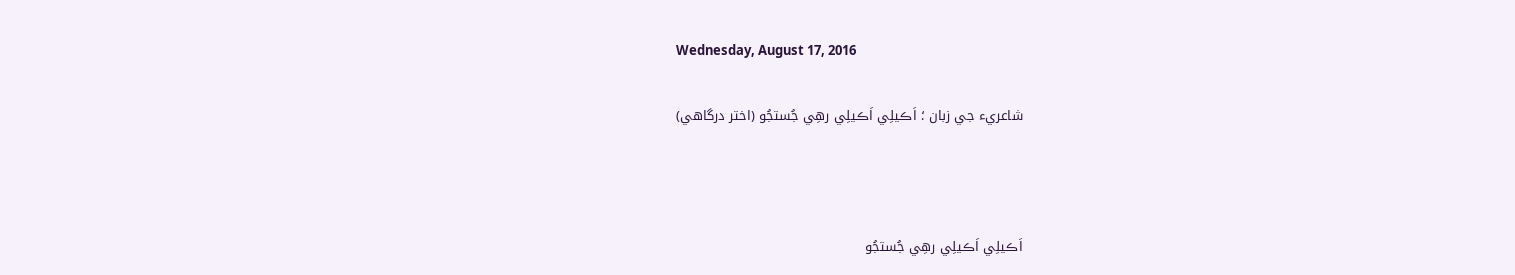Wednesday, August 17, 2016

شاعريء جي زبان ؛ اَڪيلِي اَڪيلِي رهِي جُستجُو (اختر درگاهي)



اَڪيلِي اَڪيلِي رهِي جُستجُو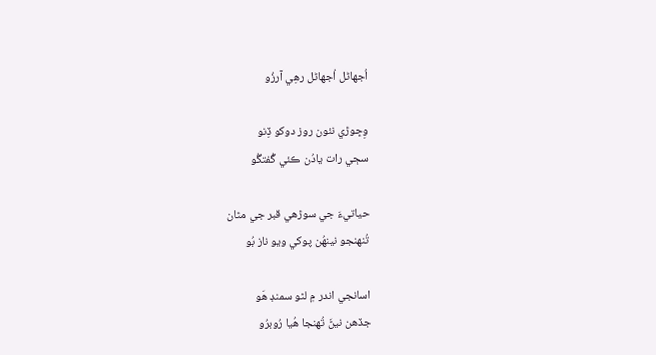اُجهاڻل اُجهاڻل رهِي آرزُو

وِڇوڙي نئون روز دوکو ڏِنو
سڄي رات يادُن ڪئي گُفتگُو

حياتيءَ جي سوڙهي قبر جي مٿان
تُنهنجو نينهُن پوکي ويو ناز بُو

اسانجي اندر ۾ لٿو سمنڊ هَو
جڏهن نيڻَ تُهنجا هُيا رُوبرُو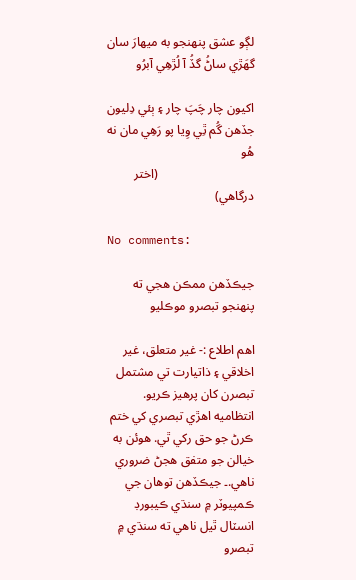لڳو عشق پنهنجو به ميهارَ سان
گهَڙي ساڻُ گڏُ آ لُڙهِي آبرُو

اکيون چار چَپَ چار ۽ ٻئي دِليون
جڏهن گُم ٿِي وِيا پو رَهِي مان نه هُو
                               (اختر درگاهي)

No comments:

جيڪڏهن ممڪن هجي ته پنهنجو تبصرو موڪليو

اهم اطلاع :- غير متعلق، غير اخلاقي ۽ ذاتيارت تي مشتمل تبصرن کان پرهيز ڪريو. انتظاميه اهڙي تبصري کي ختم ڪرڻ جو حق رکي ٿي. هوئن به خيالن جو متفق هجڻ ضروري ناهي.۔ جيڪڏهن توهان جي ڪمپيوٽر ۾ سنڌي ڪيبورڊ انسٽال ٿيل ناهي ته سنڌي ۾ تبصرو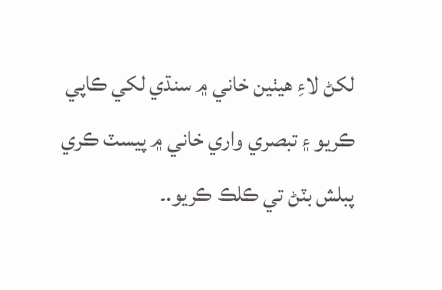لکڻ لاءِ هيٺين خاني ۾ سنڌي لکي ڪاپي ڪريو ۽ تبصري واري خاني ۾ پيسٽ ڪري پبلش بٽڻ تي ڪلڪ ڪريو.۔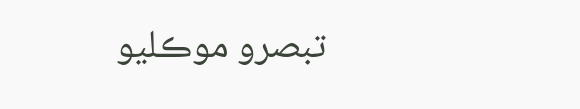تبصرو موڪليو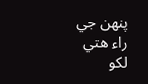پنهن جي راء هتي لکو